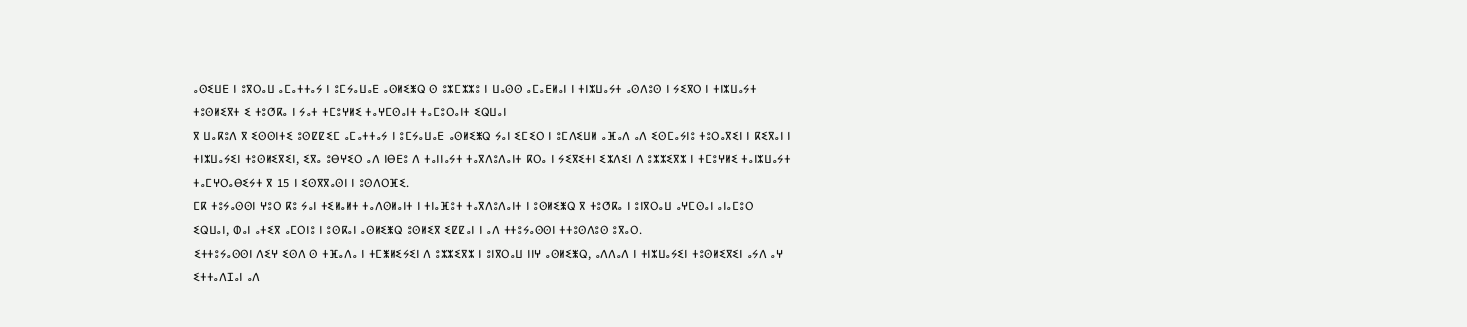ⴰⵙⵉⵡⴹ ⵏ ⵓⴳⵔⴰⵡ ⴰⵎⴰⵜⵜⴰⵢ ⵏ ⵓⵎⵢⴰⵡⴰⴹ ⴰⵙⵍⵉⵥⵕ ⵙ ⵓⵣⵎⵣⵣⵓ ⵏ ⵡⴰⵙⵙ ⴰⵎⴰⴹⵍⴰⵏ ⵏ ⵜⵏⵣⵡⴰⵢⵜ ⴰⵙⴷⵓⵙ ⵏ ⵢⵉⴳⵔ ⵏ ⵜⵏⵣⵡⴰⵢⵜ ⵜⵓⵙⵍⵉⴳⵜ ⵉ ⵜⵓⵚⴽⴰ ⵏ ⵢⴰⵜ ⵜⵎⵓⵖⵍⵉ ⵜⴰⵖⵎⵙⴰⵏⵜ ⵜⴰⵎⵓⵔⴰⵏⵜ ⵉⵕⵡⴰⵏ
ⴳ ⵡⴰⴽⵓⴷ ⴳ ⵉⵙⵙⵏⵜⵉ ⵓⵙⵇⵇⵉⵎ ⴰⵎⴰⵜⵜⴰⵢ ⵏ ⵓⵎⵢⴰⵡⴰⴹ ⴰⵙⵍⵉⵥⵕ ⵢⴰⵏ ⵉⵎⵉⵔ ⵏ ⵓⵎⴷⵉⵡⵍ ⴰⴼⴰⴷ ⴰⴷ ⵉⵙⵎⴰⵢⵏⵓ ⵜⵓⵔⴰⴳⵉⵏ ⵏ ⴽⵉⴳⴰⵏ ⵏ ⵜⵏⵣⵡⴰⵢⵉⵏ ⵜⵓⵙⵍⵉⴳⵉⵏ, ⵉⴳⴰ ⵓⴱⵖⵉⵔ ⴰⴷ ⵏⴱⴹⵓ ⴷ ⵜⴰⵏⵏⴰⵢⵜ ⵜⴰⴳⴷⵓⴷⴰⵏⵜ ⴽⵔⴰ ⵏ ⵢⵉⴳⵉⵜⵏ ⵉⵣⴷⵉⵏ ⴷ ⵓⵣⵣⵉⴳⵣ ⵏ ⵜⵎⵓⵖⵍⵉ ⵜⴰⵏⵣⵡⴰⵢⵜ ⵜⴰⵎⵖⵔⴰⴱⵉⵢⵜ ⴳ 15 ⵏ ⵉⵙⴳⴳⴰⵙⵏ ⵏ ⵓⵙⴷⵔⴼⵉ.
ⵎⴽ ⵜⵓⵢⴰⵙⵙⵏ ⵖⵓⵔ ⴽⵓ ⵢⴰⵏ ⵜⵉⵍⴰⵍⵜ ⵜⴰⴷⵙⵍⴰⵏⵜ ⵏ ⵜⵏⴰⴼⵓⵜ ⵜⴰⴳⴷⵓⴷⴰⵏⵜ ⵏ ⵓⵙⵍⵉⵥⵕ ⴳ ⵜⵓⵚⴽⴰ ⵏ ⵓⵏⴳⵔⴰⵡ ⴰⵖⵎⵙⴰⵏ ⴰⵏⴰⵎⵓⵔ ⵉⵕⵡⴰⵏ, ⵀⴰⵏ ⴰⵜⵉⴳ ⴰⵎⵔⵏⵓ ⵏ ⵓⵙⴽⴰⵏ ⴰⵙⵍⵉⵥⵕ ⵓⵙⵍⵉⴳ ⵉⵇⵇⴰⵏ ⵏ ⴰⴷ ⵜⵜⵓⵢⴰⵙⵙⵏ ⵜⵜⵓⵙⴷⵓⵙ ⵓⴳⴰⵔ.
ⵉⵜⵜⵓⵢⴰⵙⵙⵏ ⴷⵉⵖ ⵉⵙⴷ ⵙ ⵜⴼⴰⴷⴰ ⵏ ⵜⵎⵥⵍⵉⵢⵉⵏ ⴷ ⵓⵣⵣⵉⴳⵣ ⵏ ⵓⵏⴳⵔⴰⵡ ⵏⵏⵖ ⴰⵙⵍⵉⵥⵕ, ⴰⴷⴷⴰⴷ ⵏ ⵜⵏⵣⵡⴰⵢⵉⵏ ⵜⵓⵙⵍⵉⴳⵉⵏ ⴰⵢⴷ ⴰⵖ ⵉⵜⵜⴰⴷⵊⴰⵏ ⴰⴷ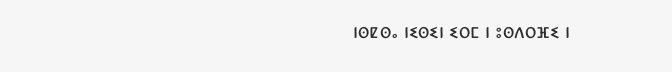ⵏⵙⵇⵙⴰ ⵏⵉⵙⵉⵏ ⵉⵔⵎ ⵏ ⵓⵙⴷⵔⴼⵉ ⵏ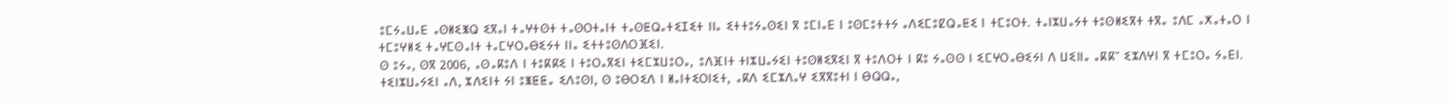ⵓⵎⵢⴰⵡⴰⴹ ⴰⵙⵍⵉⵥⵕ ⵉⴳⴰⵏ ⵜⴰⵖⵜⵙⵜ ⵜⴰⵙⵔⵜⴰⵏⵜ ⵜⴰⵙⵟⵕⴰⵜⵉⵊⵉⵜ ⵏⵏⴰ ⵉⵜⵜⵓⵢⴰⵙⵉⵏ ⴳ ⵓⵎⵏⴰⴹ ⵏ ⵓⵙⵎⵓⵜⵜⵢ ⴰⴷⵉⵎⵓⵇⵕⴰⵟⵉ ⵏ ⵜⵎⵓⵔⵜ. ⵜⴰⵏⵣⵡⴰⵢⵜ ⵜⵓⵙⵍⵉⴳⵜ ⵜⴳⴰ ⵓⴷⵎ ⴰⵅⴰⵜⴰⵔ ⵏ ⵜⵎⵓⵖⵍⵉ ⵜⴰⵖⵎⵙⴰⵏⵜ ⵜⴰⵎⵖⵔⴰⴱⵉⵢⵜ ⵏⵏⴰ ⵉⵜⵜⵓⵙⴷⵔⴼⵉⵏ.
ⵙ ⵓⵢⴰ, ⵙⴳ 2006, ⴰⵙⴰⴽⵓⴷ ⵏ ⵜⵓⴽⴽⵉ ⵏ ⵜⵓⵔⴰⴳⵉⵏ ⵜⵉⵎⵣⵡⵓⵔⴰ, ⵓⴷⴼⵏⵜ ⵜⵏⵣⵡⴰⵢⵉⵏ ⵜⵓⵙⵍⵉⴳⵉⵏ ⴳ ⵜⵓⴷⵔⵜ ⵏ ⴽⵓ ⵢⴰⵙⵙ ⵏ ⵉⵎⵖⵔⴰⴱⵉⵢⵏ ⴷ ⵡⵉⵏⵏⴰ ⴰⴽⴽⵯ ⵉⵣⴷⵖⵏ ⴳ ⵜⵎⵓⵔⴰ ⵢⴰⴹⵏ. ⵜⵉⵏⵣⵡⴰⵢⵉⵏ ⴰⴷ, ⵣⴷⵉⵏⵜ ⵢⵏ ⵓⵥⵟⵟⴰ ⵉⴷⵓⵙⵏ, ⵙ ⵓⴱⵔⵉⴷ ⵏ ⵍⴰⵏⵜⵉⵔⵏⵉⵜ, ⴰⴽⴷ ⵉⵎⵣⴷⴰⵖ ⵉⴳⴳⵓⵜⵏ ⵏ ⴱⵕⵕⴰ,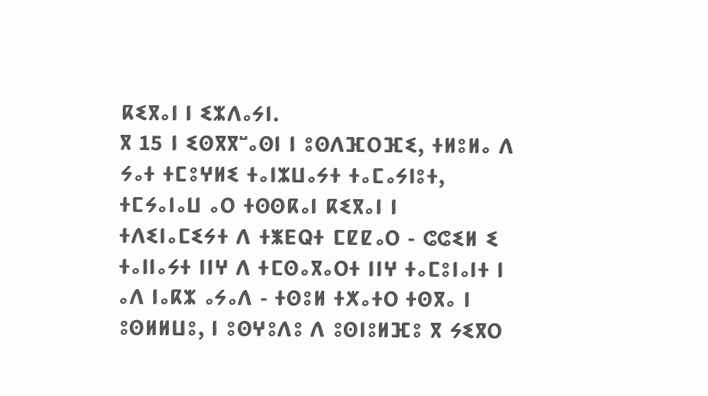ⴽⵉⴳⴰⵏ ⵏ ⵉⵣⴷⴰⵢⵏ.
ⴳ 15 ⵏ ⵉⵙⴳⴳⵯⴰⵙⵏ ⵏ ⵓⵙⴷⴼⵔⴼⵉ, ⵜⵍⵓⵍⴰ ⴷ ⵢⴰⵜ ⵜⵎⵓⵖⵍⵉ ⵜⴰⵏⵣⵡⴰⵢⵜ ⵜⴰⵎⴰⵢⵏⵓⵜ, ⵜⵎⵢⴰⵏⴰⵡ ⴰⵔ ⵜⵙⵙⴽⴰⵏ ⴽⵉⴳⴰⵏ ⵏ ⵜⴷⵉⵏⴰⵎⵉⵢⵜ ⴷ ⵜⵥⴹⵕⵜ ⵎⵇⵇⴰⵔ - ⵛⵛⵉⵍ ⵉ ⵜⴰⵏⵏⴰⵢⵜ ⵏⵏⵖ ⴷ ⵜⵎⵙⴰⴳⴰⵔⵜ ⵏⵏⵖ ⵜⴰⵎⵓⵏⴰⵏⵜ ⵏ ⴰⴷ ⵏⴰⴽⵣ ⴰⵢⴰⴷ - ⵜⵙⵓⵍ ⵜⵅⴰⵜⵔ ⵜⵙⴳⴰ ⵏ ⵓⵙⵍⵍⵡⵓ, ⵏ ⵓⵙⵖⵓⴷⵓ ⴷ ⵓⵙⵏⵓⵍⴼⵓ ⴳ ⵢⵉⴳⵔ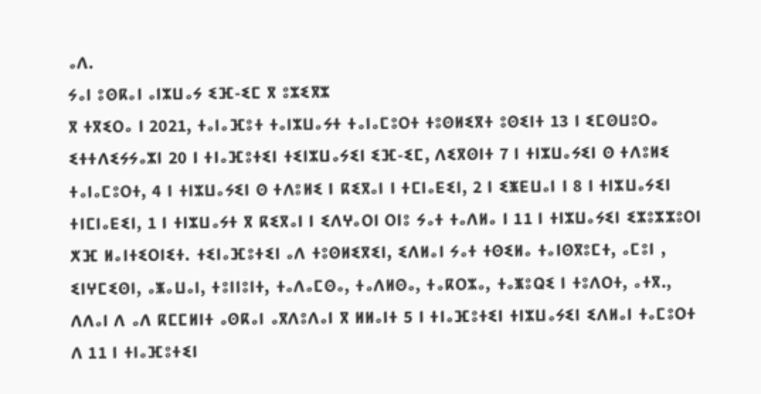ⴰⴷ.
ⵢⴰⵏ ⵓⵙⴽⴰⵏ ⴰⵏⵣⵡⴰⵢ ⵉⴼ-ⵉⵎ ⴳ ⵓⵣⵉⴳⵣ
ⴳ ⵜⴳⵉⵔⴰ ⵏ 2021, ⵜⴰⵏⴰⴼⵓⵜ ⵜⴰⵏⵣⵡⴰⵢⵜ ⵜⴰⵏⴰⵎⵓⵔⵜ ⵜⵓⵙⵍⵉⴳⵜ ⵓⵙⵉⵏⵜ 13 ⵏ ⵉⵎⵙⵡⵓⵔⴰ ⵉⵜⵜⴷⵉⵢⵢⴰⵣⵏ 20 ⵏ ⵜⵏⴰⴼⵓⵜⵉⵏ ⵜⵉⵏⵣⵡⴰⵢⵉⵏ ⵉⴼ-ⵉⵎ, ⴷⵉⴳⵙⵏⵜ 7 ⵏ ⵜⵏⵣⵡⴰⵢⵉⵏ ⵙ ⵜⴷⵓⵍⵉ ⵜⴰⵏⴰⵎⵓⵔⵜ, 4 ⵏ ⵜⵏⵣⵡⴰⵢⵉⵏ ⵙ ⵜⴷⵓⵍⵉ ⵏ ⴽⵉⴳⴰⵏ ⵏ ⵜⵎⵏⴰⴹⵉⵏ, 2 ⵏ ⵉⵥⴹⵡⴰⵏ ⵏ 8 ⵏ ⵜⵏⵣⵡⴰⵢⵉⵏ ⵜⵏⵎⵏⴰⴹⵉⵏ, 1 ⵏ ⵜⵏⵣⵡⴰⵢⵜ ⴳ ⴽⵉⴳⴰⵏ ⵏ ⵉⴷⵖⴰⵔⵏ ⵔⵏⵓ ⵢⴰⵜ ⵜⴰⴷⵍⴰ ⵏ 11 ⵏ ⵜⵏⵣⵡⴰⵢⵉⵏ ⵉⵣⵓⵣⵣⵓⵔⵏ ⵅⴼ ⵍⴰⵏⵜⵉⵔⵏⵉⵜ. ⵜⵉⵏⴰⴼⵓⵜⵉⵏ ⴰⴷ ⵜⵓⵙⵍⵉⴳⵉⵏ, ⵉⴷⵍⴰⵏ ⵢⴰⵜ ⵜⵙⵉⵍⴰ ⵜⴰⵏⵙⴳⵓⵎⵜ, ⴰⵎⵓⵏ , ⵉⵏⵖⵎⵉⵙⵏ, ⴰⵥⴰⵡⴰⵏ, ⵜⵓⵏⵏⵓⵏⵜ, ⵜⴰⴷⴰⵎⵙⴰ, ⵜⴰⴷⵍⵙⴰ, ⵜⴰⴽⵔⵣⴰ, ⵜⴰⵥⵓⵕⵉ ⵏ ⵜⵓⴷⵔⵜ, ⴰⵜⴳ., ⴷⴷⴰⵏ ⴷ ⴰⴷ ⴽⵎⵎⵍⵏⵜ ⴰⵙⴽⴰⵏ ⴰⴳⴷⵓⴷⴰⵏ ⴳ ⵍⵍⴰⵏⵜ 5 ⵏ ⵜⵏⴰⴼⵓⵜⵉⵏ ⵜⵏⵣⵡⴰⵢⵉⵏ ⵉⴷⵍⴰⵏ ⵜⴰⵎⵓⵔⵜ ⴷ 11 ⵏ ⵜⵏⴰⴼⵓⵜⵉⵏ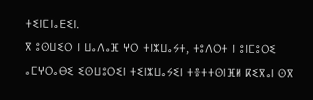ⵜⵉⵏⵎⵏⴰⴹⵉⵏ.
ⴳ ⵓⵙⵡⵉⵔ ⵏ ⵡⴰⴷⴰⴼ ⵖⵔ ⵜⵏⵣⵡⴰⵢⵜ, ⵜⵓⴷⵔⵜ ⵏ ⵓⵏⵎⵓⵔⵉ ⴰⵎⵖⵔⴰⴱⵉ ⵉⵙⵡⵓⵔⵉⵏ ⵜⵉⵏⵣⵡⴰⵢⵉⵏ ⵜⴻⵜⵜⵙⵏⴼⵍ ⴽⵉⴳⴰⵏ ⵙⴳ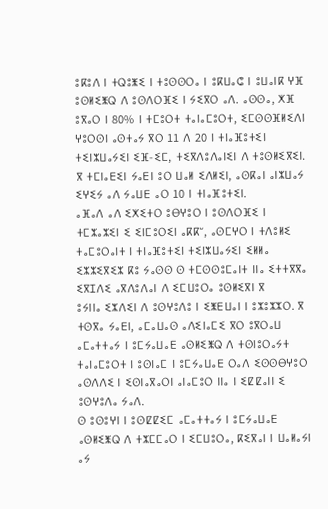ⵓⴽⵓⴷ ⵏ ⵜⵕⵓⵥⵉ ⵏ ⵜⵓⵙⵙⵔⴰ ⵏ ⵓⴽⵡⴰⵛ ⵏ ⵓⵡⴰⵏⴽ ⵖⴼ ⵓⵙⵍⵉⵥⵕ ⴷ ⵓⵙⴷⵔⴼⵉ ⵏ ⵢⵉⴳⵔ ⴰⴷ. ⴰⵙⵙⴰ, ⵅⴼ ⵓⴳⴰⵔ ⵏ 80% ⵏ ⵜⵎⵓⵔⵜ ⵜⴰⵏⴰⵎⵓⵔⵜ, ⵉⵎⵙⵙⴼⵍⵉⴷⵏ ⵖⵓⵔⵙⵏ ⴰⵙⵜⴰⵢ ⴳⵔ 11 ⴷ 20 ⵏ ⵜⵏⴰⴼⵓⵜⵉⵏ ⵜⵉⵏⵣⵡⴰⵢⵉⵏ ⵉⴼ-ⵉⵎ, ⵜⵉⴳⴷⵓⴷⴰⵏⵉⵏ ⴷ ⵜⵓⵙⵍⵉⴳⵉⵏ. ⴳ ⵜⵎⵏⴰⴹⵉⵏ ⵢⴰⴹⵏ ⵓⵔ ⵡⴰⵍ ⵉⴷⵍⵉⵏ, ⴰⵙⴽⴰⵏ ⴰⵏⵣⵡⴰⵢ ⵉⵖⵉⵢ ⴰⴷ ⵢⴰⵡⴹ ⴰⵔ 10 ⵏ ⵜⵏⴰⴼⵓⵜⵉⵏ.
ⴰⴼⴰⴷ ⴰⴷ ⵉⵅⵉⵜⵔ ⵓⴱⵖⵓⵔ ⵏ ⵓⵙⴷⵔⴼⵉ ⵏ ⵜⵎⵣⴰⵣⵉⵏ ⵉ ⵉⵏⵎⵓⵔⵉⵏ ⴰⴽⴽⵯ, ⴰⵙⵎⵖⵔ ⵏ ⵜⴷⵓⵍⵉ ⵜⴰⵎⵓⵔⴰⵏⵜ ⵏ ⵜⵏⴰⴼⵓⵜⵉⵏ ⵜⵉⵏⵣⵡⴰⵢⵉⵏ ⵉⵍⵍⴰ ⵉⵣⵣⵉⴳⵉⵣ ⴽⵓ ⵢⴰⵙⵙ ⵙ ⵜⵎⵙⵙⵓⵎⴰⵏⵜ ⵏⵏⴰ ⵉⵜⵜⴳⴳⴰ ⵉⴳⵊⴷⵉ ⴰⴳⴷⵓⴷⴰⵏ ⴷ ⵉⵎⵡⵓⵔⴰ ⵓⵙⵍⵉⴳⵏ ⴳ
ⵓⵢⵏⵏⴰ ⵉⵣⴷⵉⵏ ⴷ ⵓⵙⵖⵓⴷⵓ ⵏ ⵉⵥⴹⵡⴰⵏ ⵏ ⵓⵣⵓⵣⵣⵔ. ⴳ ⵜⵙⴳⴰ ⵢⴰⴹⵏ, ⴰⵎⴰⵡⴰⵙ ⴰⴷⵉⵏⴰⵎⵉ ⴳⵔ ⵓⴳⵔⴰⵡ ⴰⵎⴰⵜⵜⴰⵢ ⵏ ⵓⵎⵢⴰⵡⴰⴹ ⴰⵙⵍⵉⵥⵕ ⴷ ⵜⵙⵏⵓⵔⴰⵢⵜ ⵜⴰⵏⴰⵎⵓⵔⵜ ⵏ ⵓⵙⵏⴰⵎ ⵏ ⵓⵎⵢⴰⵡⴰⴹ ⵔⴰⴷ ⵉⵙⵙⴱⵖⵓⵔ ⴰⵙⴷⴷⵉ ⵏ ⵉⵙⵏⴰⴳⴰⵔⵏ ⴰⵏⴰⵎⵓⵔ ⵏⵏⴰ ⵏ ⵉⵇⵇⴰⵏⵏ ⵉ ⵓⵙⵖⵓⴷⴰ ⵢⴰⴷ.
ⵙ ⵓⵙⵓⵖⵏ ⵏ ⵓⵙⵇⵇⵉⵎ ⴰⵎⴰⵜⵜⴰⵢ ⵏ ⵓⵎⵢⴰⵡⴰⴹ ⴰⵙⵍⵉⵥⵕ ⴷ ⵜⵣⵎⵎⴰⵔ ⵏ ⵉⵎⵡⵓⵔⴰ, ⴽⵉⴳⴰⵏ ⵏ ⵡⴰⵍⴰⵢⵏ ⴰⵢ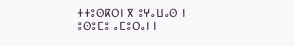ⵜⵜⵓⵙⴽⵔⵏ ⴳ ⵓⵖⴰⵡⴰⵙ ⵏ ⵓⵙⵓⵎⵓ ⴰⵎⵓⵔⴰⵏ ⵏ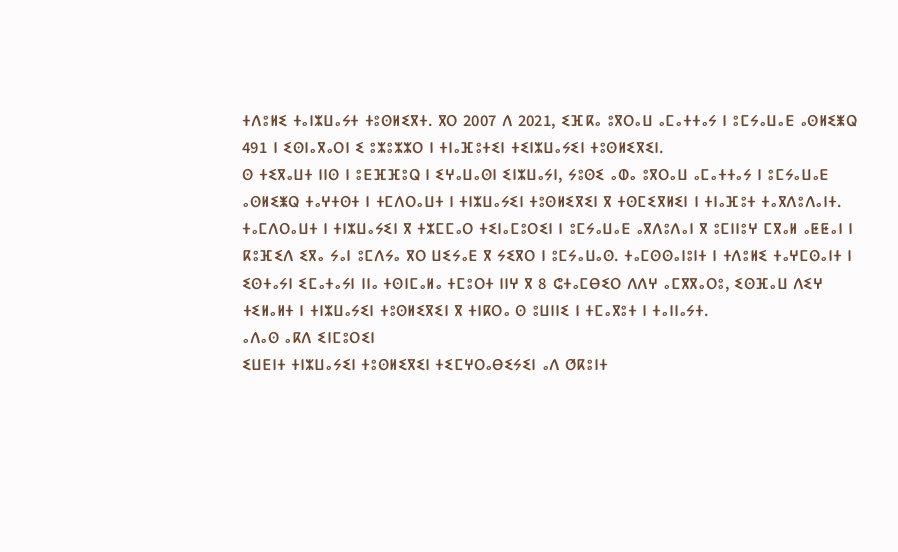ⵜⴷⵓⵍⵉ ⵜⴰⵏⵣⵡⴰⵢⵜ ⵜⵓⵙⵍⵉⴳⵜ. ⴳⵔ 2007 ⴷ 2021, ⵉⴼⴽⴰ ⵓⴳⵔⴰⵡ ⴰⵎⴰⵜⵜⴰⵢ ⵏ ⵓⵎⵢⴰⵡⴰⴹ ⴰⵙⵍⵉⵥⵕ 491 ⵏ ⵉⵙⵏⴰⴳⴰⵔⵏ ⵉ ⵓⵣⵓⵣⵣⵔ ⵏ ⵜⵏⴰⴼⵓⵜⵉⵏ ⵜⵉⵏⵣⵡⴰⵢⵉⵏ ⵜⵓⵙⵍⵉⴳⵉⵏ.
ⵙ ⵜⵉⴳⴰⵡⵜ ⵏⵏⵙ ⵏ ⵓⴹⴼⴼⵓⵕ ⵏ ⵉⵖⴰⵡⴰⵙⵏ ⵉⵏⵣⵡⴰⵢⵏ, ⵢⵓⵙⵉ ⴰⵀⴰ ⵓⴳⵔⴰⵡ ⴰⵎⴰⵜⵜⴰⵢ ⵏ ⵓⵎⵢⴰⵡⴰⴹ ⴰⵙⵍⵉⵥⵕ ⵜⴰⵖⵜⵙⵜ ⵏ ⵜⵎⴷⵔⴰⵡⵜ ⵏ ⵜⵏⵣⵡⴰⵢⵉⵏ ⵜⵓⵙⵍⵉⴳⵉⵏ ⴳ ⵜⵙⵎⵉⴳⵍⵉⵏ ⵏ ⵜⵏⴰⴼⵓⵜ ⵜⴰⴳⴷⵓⴷⴰⵏⵜ. ⵜⴰⵎⴷⵔⴰⵡⵜ ⵏ ⵜⵏⵣⵡⴰⵢⵉⵏ ⴳ ⵜⵣⵎⵎⴰⵔ ⵜⵉⵏⴰⵎⵓⵔⵉⵏ ⵏ ⵓⵎⵢⴰⵡⴰⴹ ⴰⴳⴷⵓⴷⴰⵏ ⴳ ⵓⵎⵏⵏⵓⵖ ⵎⴳⴰⵍ ⴰⵟⵟⴰⵏ ⵏ ⴽⵓⴼⵉⴷ ⵉⴳⴰ ⵢⴰⵏ ⵓⵎⴷⵢⴰ ⴳⵔ ⵡⵉⵢⴰⴹ ⴳ ⵢⵉⴳⵔ ⵏ ⵓⵎⵢⴰⵡⴰⵙ. ⵜⴰⵎⵙⵙⴰⵏⵓⵏⵜ ⵏ ⵜⴷⵓⵍⵉ ⵜⴰⵖⵎⵙⴰⵏⵜ ⵏ ⵉⵙⵜⴰⵢⵏ ⵉⵎⴰⵜⴰⵢⵏ ⵏⵏⴰ ⵜⵙⵏⵎⴰⵍⴰ ⵜⵎⵓⵔⵜ ⵏⵏⵖ ⴳ 8 ⵛⵜⴰⵎⴱⵉⵔ ⴷⴷⵖ ⴰⵎⴳⴳⴰⵔⵓ, ⵉⵙⴼⴰⵡ ⴷⵉⵖ ⵜⵉⵍⴰⵍⵜ ⵏ ⵜⵏⵣⵡⴰⵢⵉⵏ ⵜⵓⵙⵍⵉⴳⵉⵏ ⴳ ⵜⵏⴽⵔⴰ ⵙ ⵓⵡⵏⵏⵉ ⵏ ⵜⵎⴰⴳⵓⵜ ⵏ ⵜⴰⵏⵏⴰⵢⵜ.
ⴰⴷⴰⵙ ⴰⴽⴷ ⵉⵏⵎⵓⵔⵉⵏ
ⵉⵡⴹⵏⵜ ⵜⵏⵣⵡⴰⵢⵉⵏ ⵜⵓⵙⵍⵉⴳⵉⵏ ⵜⵉⵎⵖⵔⴰⴱⵉⵢⵉⵏ ⴰⴷ ⵚⴽⵓⵏⵜ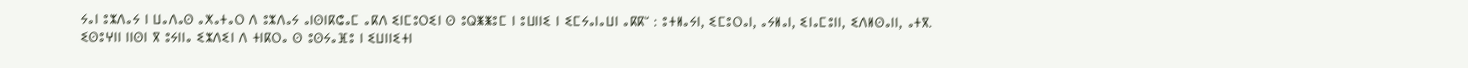ⵢⴰⵏ ⵓⵣⴷⴰⵢ ⵏ ⵡⴰⴷⴰⵙ ⴰⵅⴰⵜⴰⵔ ⴷ ⵓⵣⴷⴰⵢ ⴰⵏⵙⵏⴽⵛⴰⵎ ⴰⴽⴷ ⵉⵏⵎⵓⵔⵉⵏ ⵙ ⵓⵕⵥⵥⵓⵎ ⵏ ⵓⵡⵏⵏⵉ ⵏ ⵉⵎⵢⴰⵏⴰⵡⵏ ⴰⴽⴽⵯ : ⵓⵜⵍⴰⵢⵏ, ⵉⵎⵓⵔⴰⵏ, ⴰⵢⵍⴰⵏ, ⵉⵏⴰⵎⵓⵏⵏ, ⵉⴷⵍⵙⴰⵏⵏ, ⴰⵜⴳ.
ⵉⵙⵓⵖⵏⵏ ⵏⵏⵙⵏ ⴳ ⵓⵢⵏⵏⴰ ⵉⵣⴷⵉⵏ ⴷ ⵜⵏⴽⵔⴰ ⵙ ⵓⵙⵢⴰⴼⵓ ⵏ ⵉⵡⵏⵏⵉⵜⵏ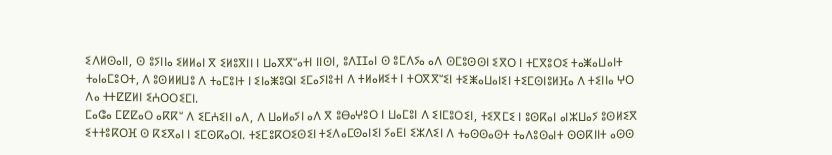ⵉⴷⵍⵙⴰⵏⵏ, ⵙ ⵓⵢⵏⵏⴰ ⵉⵍⵍⴰⵏ ⴳ ⵉⵍⵓⴳⵏⵏ ⵏ ⵡⴰⴳⴳⵯⴰⵜⵏ ⵏⵏⵙⵏ, ⵓⴷⵊⵊⴰⵏ ⵙ ⵓⵎⴷⵢⴰ ⴰⴷ ⵙⵎⵓⵙⵙⵏ ⵉⴳⵔ ⵏ ⵜⵎⴳⵓⵔⵉ ⵜⴰⵥⴰⵡⴰⵏⵜ ⵜⴰⵏⴰⵎⵓⵔⵜ, ⴷ ⵓⵙⵍⵍⵡⵓ ⴷ ⵜⴰⵎⵓⵏⵜ ⵏ ⵉⵏⴰⵥⵓⵕⵏ ⵉⵎⴰⵢⵏⵓⵜⵏ ⴷ ⵜⵍⴰⵍⵉⵜ ⵏ ⵜⵔⴳⴳⵯⵉⵏ ⵜⵉⵥⴰⵡⴰⵏⵉⵏ ⵜⵉⵎⵙⵏⵓⵍⴼⴰ ⴷ ⵜⵉⵏⵏⴰ ⵖⵔ ⴷⴰ ⵜⵜⵇⵇⵍⵏ ⵉⵄⵔⵔⵉⵎⵏ.
ⵎⴰⵛⴰ ⵎⵇⵇⴰⵔ ⴰⴽⴽⵯ ⴷ ⵉⵎⵄⵉⵏⵏ ⴰⴷ, ⴷ ⵡⴰⵍⴰⵢⵏ ⴰⴷ ⴳ ⵓⴱⴰⵖⵓⵔ ⵏ ⵡⴰⵎⵓⵏ ⴷ ⵉⵏⵎⵓⵔⵉⵏ, ⵜⵉⴳⵎⵉ ⵏ ⵓⵙⴽⴰⵏ ⴰⵏⵣⵡⴰⵢ ⵓⵙⵍⵉⴳ ⵉⵜⵜⵓⴽⵔⴼ ⵙ ⴽⵉⴳⴰⵏ ⵏ ⵉⵎⵙⴽⴰⵔⵏ. ⵜⵉⵎⵓⴽⵔⵉⵙⵉⵏ ⵜⵉⴷⴰⵎⵙⴰⵏⵉⵏ ⵢⴰⴹⵏ ⵉⵣⴷⵉⵏ ⴷ ⵜⴰⵙⵙⴰⵙⵜ ⵜⴰⴷⵓⵙⴰⵏⵜ ⵙⵙⴽⵏⵏⵜ ⴰⵙⵙ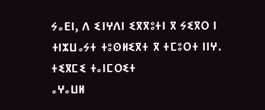ⵢⴰⴹⵏ, ⴷ ⵉⵏⵖⴷⵏ ⵉⴳⴳⵓⵜⵏ ⴳ ⵢⵉⴳⵔ ⵏ ⵜⵏⵣⵡⴰⵢⵜ ⵜⵓⵙⵍⵉⴳⵜ ⴳ ⵜⵎⵓⵔⵜ ⵏⵏⵖ.
ⵜⵉⴳⵎⵉ ⵜⴰⵏⵎⵔⵉⵜ
ⴰⵖⴰⵡⵍ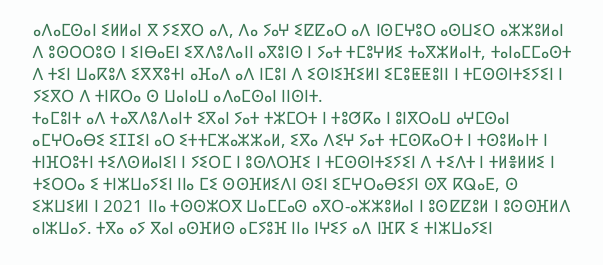ⴰⴷⴰⵎⵙⴰⵏ ⵉⵍⵍⴰⵏ ⴳ ⵢⵉⴳⵔ ⴰⴷ, ⴷⴰ ⵢⴰⵖ ⵉⵇⵇⴰⵔ ⴰⴷ ⵏⵙⵎⵖⵓⵔ ⴰⵙⵡⵉⵔ ⴰⵣⵣⵓⵍⴰⵏ ⴷ ⵓⵙⵔⵔⵓⵙ ⵏ ⵉⵏⴱⴰⴹⵏ ⵉⴳⴷⵓⴷⴰⵏⵏ ⴰⴳⵓⵏⵙ ⵏ ⵢⴰⵜ ⵜⵎⵓⵖⵍⵉ ⵜⴰⴳⵣⵍⴰⵏⵜ, ⵜⴰⵏⴰⵎⵎⴰⵙⵜ ⴷ ⵜⵉⵏ ⵡⴰⴽⵓⴷ ⵉⴳⴳⵓⵜⵏ ⴰⴼⴰⴷ ⴰⴷ ⵏⵎⵓⵏ ⴷ ⵉⵙⵏⵉⴼⵉⵍⵏ ⵉⵎⵓⵟⵟⵓⵏⵏ ⵏ ⵜⵎⵙⵙⵏⵜⵉⵢⵉⵏ ⵏ ⵢⵉⴳⵔ ⴷ ⵜⵏⴽⵔⴰ ⵙ ⵡⴰⵏⴰⵡ ⴰⴷⴰⵎⵙⴰⵏ ⵏⵏⵙⵏⵜ.
ⵜⴰⵎⵓⵏⵜ ⴰⴷ ⵜⴰⴳⴷⵓⴷⴰⵏⵜ ⵉⴳⴰⵏ ⵢⴰⵜ ⵜⵣⵎⵔⵜ ⵏ ⵜⵓⵚⴽⴰ ⵏ ⵓⵏⴳⵔⴰⵡ ⴰⵖⵎⵙⴰⵏ ⴰⵎⵖⵔⴰⴱⵉ ⵉⵊⵊⵉⵏ ⴰⵔ ⵉⵜⵜⵎⵣⴰⵣⵣⴰⵍ, ⵉⴳⴰ ⴷⵉⵖ ⵢⴰⵜ ⵜⵎⵙⴽⴰⵔⵜ ⵏ ⵜⵙⵓⵍⴰⵏⵜ ⵏ ⵜⵏⴼⵔⵓⵜⵏ ⵜⵉⴷⵙⵍⴰⵏⵉⵏ ⵏ ⵢⵉⵔⵎ ⵏ ⵓⵙⴷⵔⴼⵉ ⵏ ⵜⵎⵙⵙⵏⵜⵉⵢⵉⵏ ⴷ ⵜⵉⴷⵜ ⵏ ⵜⵍⴻⵍⵍⵉ ⵏ ⵜⵉⵔⵔⴰ ⵉ ⵜⵏⵣⵡⴰⵢⵉⵏ ⵏⵏⴰ ⵎⵉ ⵙⵙⴼⵍⵉⴷⵏ ⵙⵉⵏ ⵉⵎⵖⵔⴰⴱⵉⵢⵏ ⵙⴳ ⴽⵕⴰⴹ, ⵙ ⵉⵣⵡⵉⵍⵏ ⵏ 2021 ⵏⵏⴰ ⵜⵙⵙⵣⵔⴳ ⵡⴰⵎⵎⴰⵙ ⴰⴳⵔ-ⴰⵣⵣⵓⵍⴰⵏ ⵏ ⵓⵙⵇⵇⵓⵍ ⵏ ⵓⵙⵙⴼⵍⴷ ⴰⵏⵣⵡⴰⵢ. ⵜⴳⴰ ⴰⵢ ⴳⴰⵏ ⴰⵙⴼⵍⵙ ⴰⵎⵢⵓⴼ ⵏⵏⴰ ⵏⵖⵉⵢ ⴰⴷ ⵏⴼⴽ ⵉ ⵜⵏⵣⵡⴰⵢⵉⵏ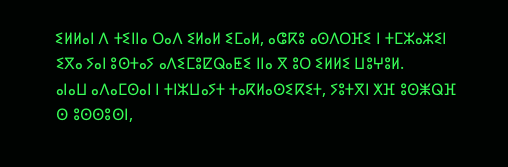ⵉⵍⵍⴰⵏ ⴷ ⵜⵉⵏⵏⴰ ⵔⴰⴷ ⵉⵍⴰⵍ ⵉⵎⴰⵍ, ⴰⵛⴽⵓ ⴰⵙⴷⵔⴼⵉ ⵏ ⵜⵎⵣⴰⵣⵉⵏ ⵉⴳⴰ ⵢⴰⵏ ⵓⵙⵜⴰⵢ ⴰⴷⵉⵎⵓⵇⵕⴰⵟⵉ ⵏⵏⴰ ⴳ ⵓⵔ ⵉⵍⵍⵉ ⵡⵓⵖⵓⵍ.
ⴰⵏⴰⵡ ⴰⴷⴰⵎⵙⴰⵏ ⵏ ⵜⵏⵣⵡⴰⵢⵜ ⵜⴰⴽⵍⴰⵙⵉⴽⵉⵜ, ⵢⵓⵜⴳⵏ ⵅⴼ ⵓⵙⵥⵕⴼ ⵙ ⵓⵙⵙⵓⵙⵏ,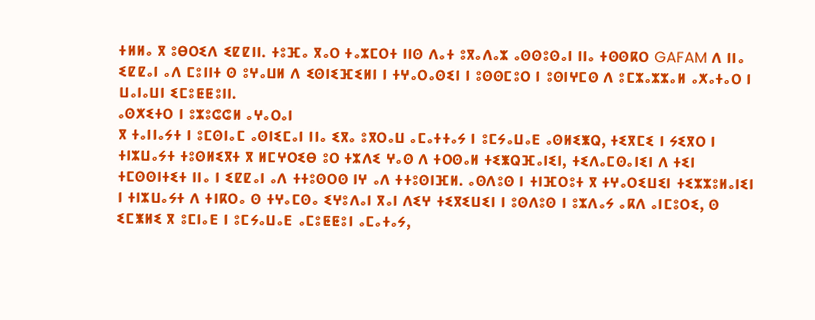ⵜⵍⵍⴰ ⴳ ⵓⴱⵔⵉⴷ ⵉⵇⵇⵏⵏ. ⵜⵓⴼⴰ ⴳⴰⵔ ⵜⴰⵣⵎⵔⵜ ⵏⵏⵙ ⴷⴰⵜ ⵓⴳⴰⴷⴰⵣ ⴰⵙⵙⵓⵙⴰⵏ ⵏⵏⴰ ⵜⵙⵙⴽⵔ GAFAM ⴷ ⵏⵏⴰ ⵉⵇⵇⴰⵏ ⴰⴷ ⵎⵓⵏⵏⵜ ⵙ ⵓⵖⴰⵡⵍ ⴷ ⵉⵙⵏⵉⴼⵉⵍⵏ ⵏ ⵜⵖⴰⵔⴰⵙⵉⵏ ⵏ ⵓⵙⵙⵎⵓⵔ ⵏ ⵓⵙⵏⵖⵎⵙ ⴷ ⵓⵎⵣⴰⵣⵣⴰⵍ ⴰⵅⴰⵜⴰⵔ ⵏ ⵡⴰⵏⴰⵡⵏ ⵉⵎⵓⵟⵟⵓⵏⵏ.
ⴰⵙⵅⵉⵜⵔ ⵏ ⵓⵣⵓⵛⵛⵍ ⴰⵖⴰⵔⴰⵏ
ⴳ ⵜⴰⵏⵏⴰⵢⵜ ⵏ ⵓⵎⵙⵏⴰⵎ ⴰⵙⵏⵉⵎⴰⵏ ⵏⵏⴰ ⵉⴳⴰ ⵓⴳⵔⴰⵡ ⴰⵎⴰⵜⵜⴰⵢ ⵏ ⵓⵎⵢⴰⵡⴰⴹ ⴰⵙⵍⵉⵥⵕ, ⵜⵉⴳⵎⵉ ⵏ ⵢⵉⴳⵔ ⵏ ⵜⵏⵣⵡⴰⵢⵜ ⵜⵓⵙⵍⵉⴳⵜ ⴳ ⵍⵎⵖⵔⵉⴱ ⵓⵔ ⵜⵣⴷⵉ ⵖⴰⵙ ⴷ ⵜⵔⵙⴰⵍ ⵜⵉⵥⵕⴼⴰⵏⵉⵏ, ⵜⵉⴷⴰⵎⵙⴰⵏⵉⵏ ⴷ ⵜⵉⵏ ⵜⵎⵙⵙⵏⵜⵉⵜ ⵏⵏⴰ ⵏ ⵉⵇⵇⴰⵏ ⴰⴷ ⵜⵜⵓⵙⵔⵙ ⵏⵖ ⴰⴷ ⵜⵜⵓⵙⵏⴼⵍ. ⴰⵙⴷⵓⵙ ⵏ ⵜⵏⴼⵔⵓⵜ ⴳ ⵜⵖⴰⵔⵉⵡⵉⵏ ⵜⵉⵣⵣⵓⵍⴰⵏⵉⵏ ⵏ ⵜⵏⵣⵡⴰⵢⵜ ⴷ ⵜⵏⴽⵔⴰ ⵙ ⵜⵖⴰⵎⵙⴰ ⵉⵖⵓⴷⴰⵏ ⴳⴰⵏ ⴷⵉⵖ ⵜⵉⴳⵉⵡⵉⵏ ⵏ ⵓⵙⴷⵓⵙ ⵏ ⵓⵣⴷⴰⵢ ⴰⴽⴷ ⴰⵏⵎⵓⵔⵉ, ⵙ ⵉⵎⵥⵍⵉ ⴳ ⵓⵎⵏⴰⴹ ⵏ ⵓⵎⵢⴰⵡⴰⴹ ⴰⵎⵓⵟⵟⵓⵏ ⴰⵎⴰⵜⴰⵢ,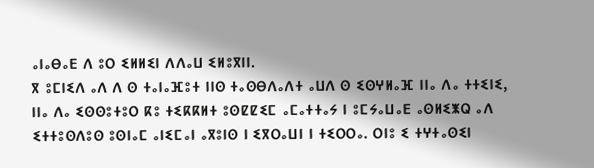ⴰⵏⴰⴱⴰⴹ ⴷ ⵓⵔ ⵉⵍⵍⵉⵏ ⴷⴷⴰⵡ ⵉⵍⵓⴳⵏⵏ.
ⴳ ⵓⵎⵏⵉⴷ ⴰⴷ ⴷ ⵙ ⵜⴰⵏⴰⴼⵓⵜ ⵏⵏⵙ ⵜⴰⵙⴱⴷⴰⴷⵜ ⴰⵡⴷ ⵙ ⵉⵙⵖⵍⴰⴼ ⵏⵏⴰ ⴷⴰ ⵜⵜⵉⵏⵉ, ⵏⵏⴰ ⴷⴰ ⵉⵙⵙⵓⵜⵓⵔ ⴽⵓ ⵜⵉⴽⴽⵍⵜ ⵓⵙⵇⵇⵉⵎ ⴰⵎⴰⵜⵜⴰⵢ ⵏ ⵓⵎⵢⴰⵡⴰⴹ ⴰⵙⵍⵉⵥⵕ ⴰⴷ ⵉⵜⵜⵓⵙⴷⵓⵙ ⵓⵙⵏⴰⵎ ⴰⵏⵉⵎⴰⵏ ⴰⴳⵓⵏⵙ ⵏ ⵉⴳⵔⴰⵡⵏ ⵏ ⵜⵉⵔⵔⴰ. ⵔⵏⵓ ⵉ ⵜⵖⵜⴰⵙⵉⵏ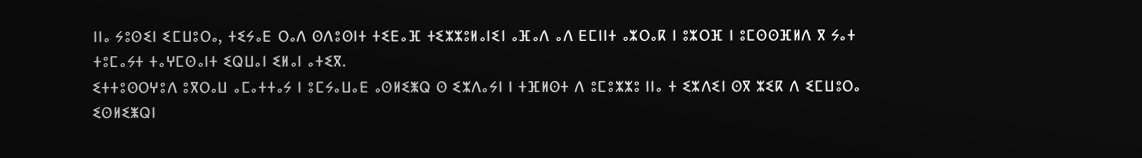ⵏⵏⴰ ⵢⵓⵙⵉⵏ ⵉⵎⵡⵓⵔⴰ, ⵜⵉⵢⴰⴹ ⵔⴰⴷ ⵙⴷⵓⵙⵏⵜ ⵜⵉⴹⴰⴼ ⵜⵉⵣⵣⵓⵍⴰⵏⵉⵏ ⴰⴼⴰⴷ ⴰⴷ ⴹⵎⵏⵏⵜ ⴰⵣⵔⴰⴽ ⵏ ⵓⵣⵔⴼ ⵏ ⵓⵎⵙⵙⴼⵍⴷ ⴳ ⵢⴰⵜ ⵜⵓⵎⴰⵢⵜ ⵜⴰⵖⵎⵙⴰⵏⵜ ⵉⵕⵡⴰⵏ ⵉⵍⴰⵏ ⴰⵜⵉⴳ.
ⵉⵜⵜⵓⵙⵔⵖⵓⴷ ⵓⴳⵔⴰⵡ ⴰⵎⴰⵜⵜⴰⵢ ⵏ ⵓⵎⵢⴰⵡⴰⴹ ⴰⵙⵍⵉⵥⵕ ⵙ ⵉⵣⴷⴰⵢⵏ ⵏ ⵜⴼⵍⵙⵜ ⴷ ⵓⵎⵓⵣⵣⵓ ⵏⵏⴰ ⵜ ⵉⵣⴷⵉⵏ ⵙⴳ ⵣⵉⴽ ⴷ ⵉⵎⵡⵓⵔⴰ ⵉⵙⵍⵉⵥⵕⵏ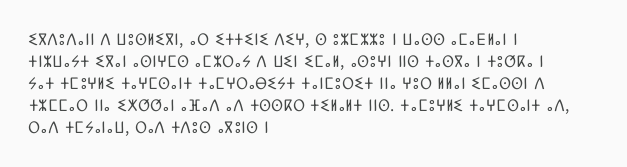ⵉⴳⴷⵓⴷⴰⵏⵏ ⴷ ⵡⵓⵙⵍⵉⴳⵏ, ⴰⵔ ⵉⵜⵜⵉⵏⵉ ⴷⵉⵖ, ⵙ ⵓⵣⵎⵣⵣⵓ ⵏ ⵡⴰⵙⵙ ⴰⵎⴰⴹⵍⴰⵏ ⵏ ⵜⵏⵣⵡⴰⵢⵜ ⵉⴳⴰⵏ ⴰⵙⵏⵖⵎⵙ ⴰⵎⵣⵔⴰⵢ ⴷ ⵡⵉⵏ ⵉⵎⴰⵍ, ⴰⵙⵓⵖⵏ ⵏⵏⵙ ⵜⴰⵙⴳⴰ ⵏ ⵜⵓⵚⴽⴰ ⵏ ⵢⴰⵜ ⵜⵎⵓⵖⵍⵉ ⵜⴰⵖⵎⵙⴰⵏⵜ ⵜⴰⵎⵖⵔⴰⴱⵉⵢⵜ ⵜⴰⵏⵎⵓⵔⵉⵜ ⵏⵏⴰ ⵖⵓⵔ ⵍⵍⴰⵏ ⵉⵎⴰⵙⵙⵏ ⴷ ⵜⵣⵎⵎⴰⵔ ⵏⵏⴰ ⵉⵅⵚⵚⴰⵏ ⴰⴼⴰⴷ ⴰⴷ ⵜⵙⵙⴽⵔ ⵜⵉⵍⴰⵍⵜ ⵏⵏⵙ. ⵜⴰⵎⵓⵖⵍⵉ ⵜⴰⵖⵎⵙⴰⵏⵜ ⴰⴷ, ⵔⴰⴷ ⵜⵎⵢⴰⵏⴰⵡ, ⵔⴰⴷ ⵜⴷⵓⵙ ⴰⴳⵓⵏⵙ ⵏ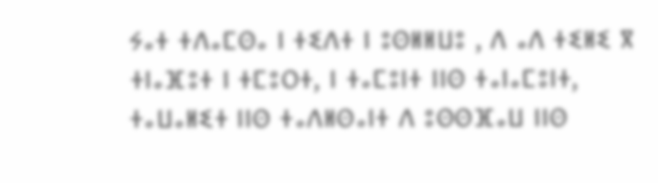ⵢⴰⵜ ⵜⴷⴰⵎⵙⴰ ⵏ ⵜⵉⴷⵜ ⵏ ⵓⵙⵍⵍⵡⵓ , ⴷ ⴰⴷ ⵜⵉⵍⵉ ⴳ ⵜⵏⴰⴼⵓⵜ ⵏ ⵜⵎⵓⵔⵜ, ⵏ ⵜⴰⵎⵓⵏⵜ ⵏⵏⵙ ⵜⴰⵏⴰⵎⵓⵏⵜ, ⵜⴰⵡⴰⵍⵉⵜ ⵏⵏⵙ ⵜⴰⴷⵍⵙⴰⵏⵜ ⴷ ⵓⵙⵙⴼⴰⵡ ⵏⵏⵙ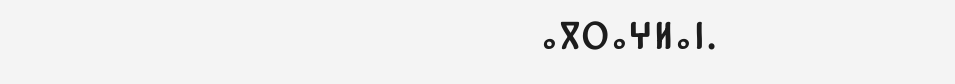ⴰⴳⵔⴰⵖⵍⴰⵏ.